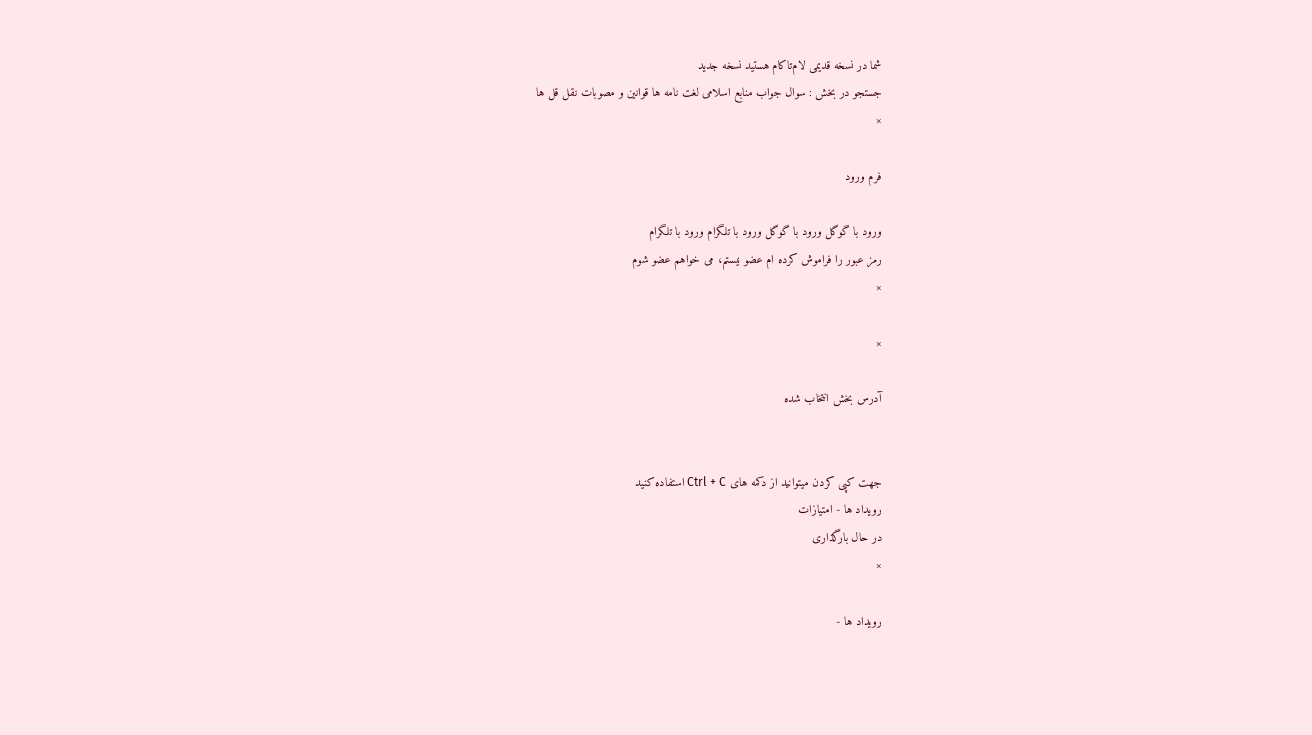شما در نسخه قدیمی لام‌تا‌کام هستید نسخه جدید
جستجو در بخش : سوال جواب منابع اسلامی لغت نامه ها قوانین و مصوبات نقل قل ها
×

فرم ورود

ورود با گوگل ورود با گوگل ورود با تلگرام ورود با تلگرام
رمز عبور را فراموش کرده ام عضو نیستم، می خواهم عضو شوم
×

×

آدرس بخش انتخاب شده


جهت کپی کردن میتوانید از دکمه های Ctrl + C استفاده کنید
رویداد ها - امتیازات
در حال بارگذاری
×

رویداد ها -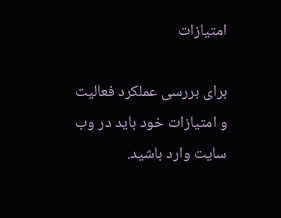امتیازات

برای بررسی عملکرد فعالیت و امتیازات خود باید در وب سایت وارد باشید.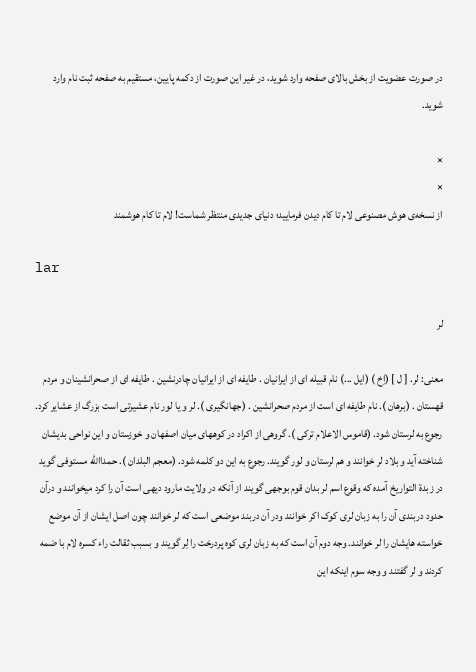در صورت عضویت از بخش بالای صفحه وارد شوید، در غیر این صورت از دکمه پایین، مستقیم به صفحه ثبت نام وارد شوید.

×
×
از نسخه‌ی هوش مصنوعی لام تا کام دیدن فرمایید؛ دنیای جدیدی منتظر شماست! لام تا کام هوشمند

lar

لر

معنی: لر. [ ل ] (اِخ ) (ایل ...) نام قبیله ای از ایرانیان . طایفه ای از ایرانیان چادرنشین . طایفه ای از صحرانشینان و مردم قهستان . (برهان ). نام طایفه ای است از مردم صحرانشین . (جهانگیری ). لر و یا لور نام عشیرتی است بزرگ از عشایر کرد. رجوع به لرستان شود. (قاموس الاعلام ترکی ). گروهی از اکراد در کوههای میان اصفهان و خوزستان و این نواحی بدیشان شناخته آید و بلاد لر خوانند و هم لرستان و لور گویند. رجوع به این دو کلمه شود. (معجم البلدان ). حمداالله مستوفی گوید در زبدة التواریخ آمده که وقوع اسم لر بدان قوم بوجهی گویند از آنکه در ولایت مارود دیهی است آن را کرد میخوانند و درآن حدود دربندی آن را به زبان لری کوک اکر خوانند ودر آن دربند موضعی است که لر خوانند چون اصل ایشان از آن موضع خواسته هایشان را لر خوانند. وجه دوم آن است که به زبان لری کوه پردرخت را لِر گویند و بسبب ثقالت راء کسره لام با ضمه کردند و لر گفتند و وجه سوم اینکه این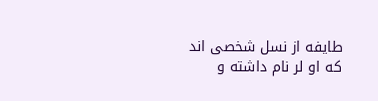طایفه از نسل شخصی اند که او لر نام داشته و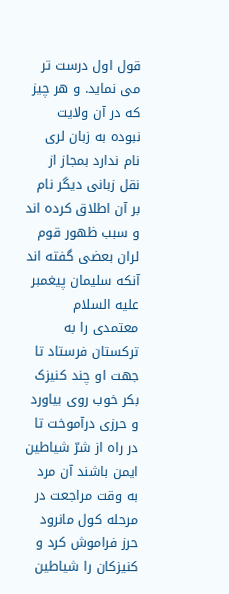قول اول درست تر می نماید. و هر چیز که در آن ولایت نبوده به زبان لری نام ندارد بمجاز از نقل زبانی دیگر نام بر آن اطلاق کرده اند و سبب ظهور قوم لران بعضی گفته اند آنکه سلیمان پیغمبر علیه السلام معتمدی را به ترکستان فرستاد تا جهت او چند کنیزک بکر خوب روی بیاورد و حرزی درآموخت تا در راه از شرّ شیاطین ایمن باشند آن مرد به وقت مراجعت در مرحله کول مانرود حرز فراموش کرد و کنیزکان را شیاطین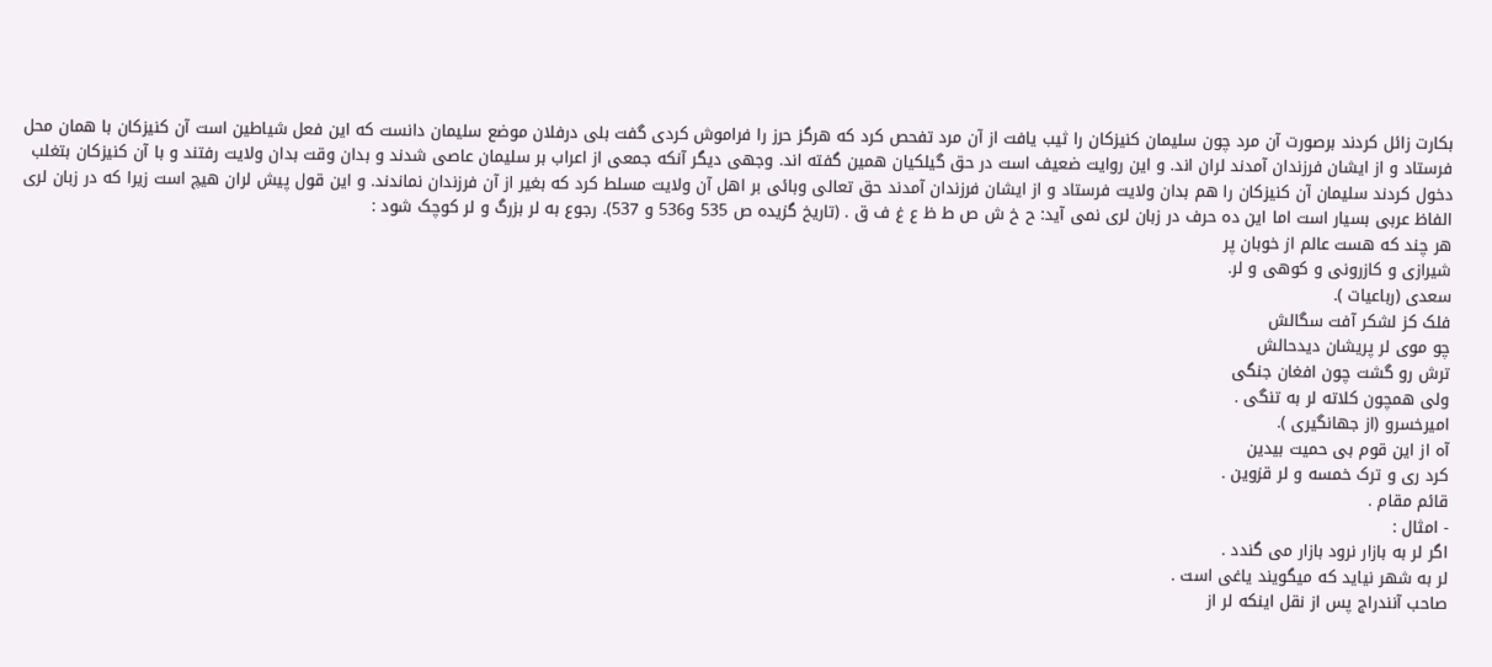بکارت زائل کردند برصورت آن مرد چون سلیمان کنیزکان را ثیب یافت از آن مرد تفحص کرد که هرگز حرز را فراموش کردی گفت بلی درفلان موضع سلیمان دانست که این فعل شیاطین است آن کنیزکان با همان محل فرستاد و از ایشان فرزندان آمدند لران اند. و این روایت ضعیف است در حق گیلکیان همین گفته اند. وجهی دیگر آنکه جمعی از اعراب بر سلیمان عاصی شدند و بدان وقت بدان ولایت رفتند و با آن کنیزکان بتغلب دخول کردند سلیمان آن کنیزکان را هم بدان ولایت فرستاد و از ایشان فرزندان آمدند حق تعالی وبائی بر اهل آن ولایت مسلط کرد که بغیر از آن فرزندان نماندند. و این قول پیش لران هیچ است زیرا که در زبان لری الفاظ عربی بسیار است اما این ده حرف در زبان لری نمی آید: ح خ ش ص ط ظ ع غ ف ق . (تاریخ گزیده ص 535 و536 و 537). رجوع به لر بزرگ و لر کوچک شود :
هر چند که هست عالم از خوبان پر
شیرازی و کازرونی و کوهی و لر.
سعدی (رباعیات ).
فلک کز لشکر آفت سگالش
چو موی لر پریشان دیدحالش
ترش رو گشت چون افغان جنگی
ولی همچون کلاته لر به تنگی .
امیرخسرو (از جهانگیری ).
آه از این قوم بی حمیت بیدین
کرد ری و ترک خمسه و لر قزوین .
قائم مقام .
- امثال :
اگر لر به بازار نرود بازار می گندد .
لر به شهر نیاید که میگویند یاغی است .
صاحب آنندراج پس از نقل اینکه لر از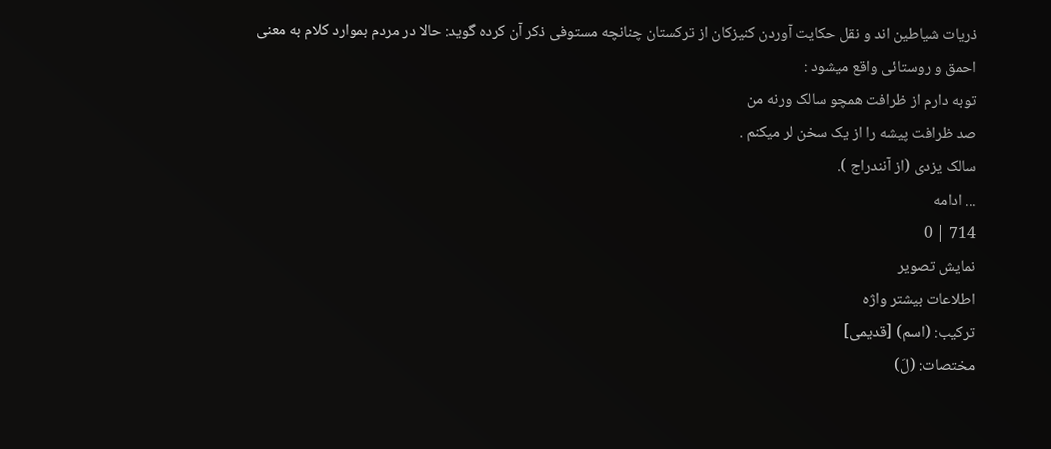ذریات شیاطین اند و نقل حکایت آوردن کنیزکان از ترکستان چنانچه مستوفی ذکر آن کرده گوید: حالا در مردم بموارد کلام به معنی احمق و روستائی واقع میشود :
توبه دارم از ظرافت همچو سالک ورنه من
صد ظرافت پیشه را از یک سخن لر میکنم .
سالک یزدی (از آنندراج ).
... ادامه
714 | 0
نمایش تصویر
اطلاعات بیشتر واژه
ترکیب: (اسم) [قدیمی]
مختصات: (لَ)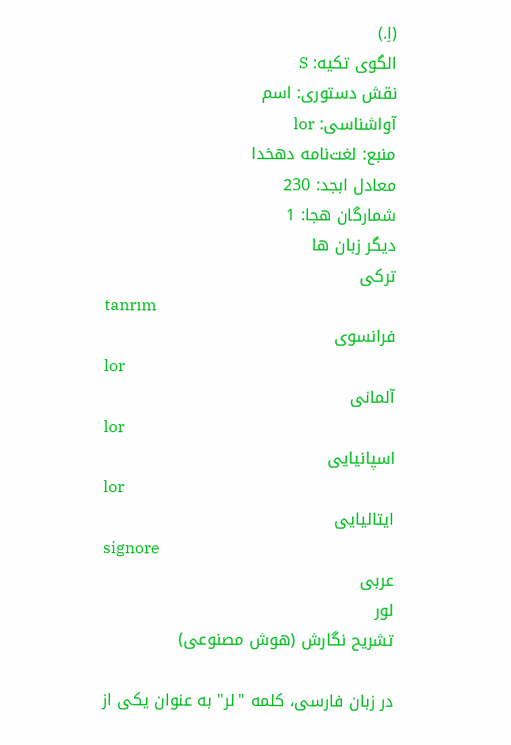(اِ.)
الگوی تکیه: S
نقش دستوری: اسم
آواشناسی: lor
منبع: لغت‌نامه دهخدا
معادل ابجد: 230
شمارگان هجا: 1
دیگر زبان ها
ترکی
tanrım
فرانسوی
lor
آلمانی
lor
اسپانیایی
lor
ایتالیایی
signore
عربی
لور
تشریح نگارش (هوش مصنوعی)

در زبان فارسی، کلمه "لر" به عنوان یکی از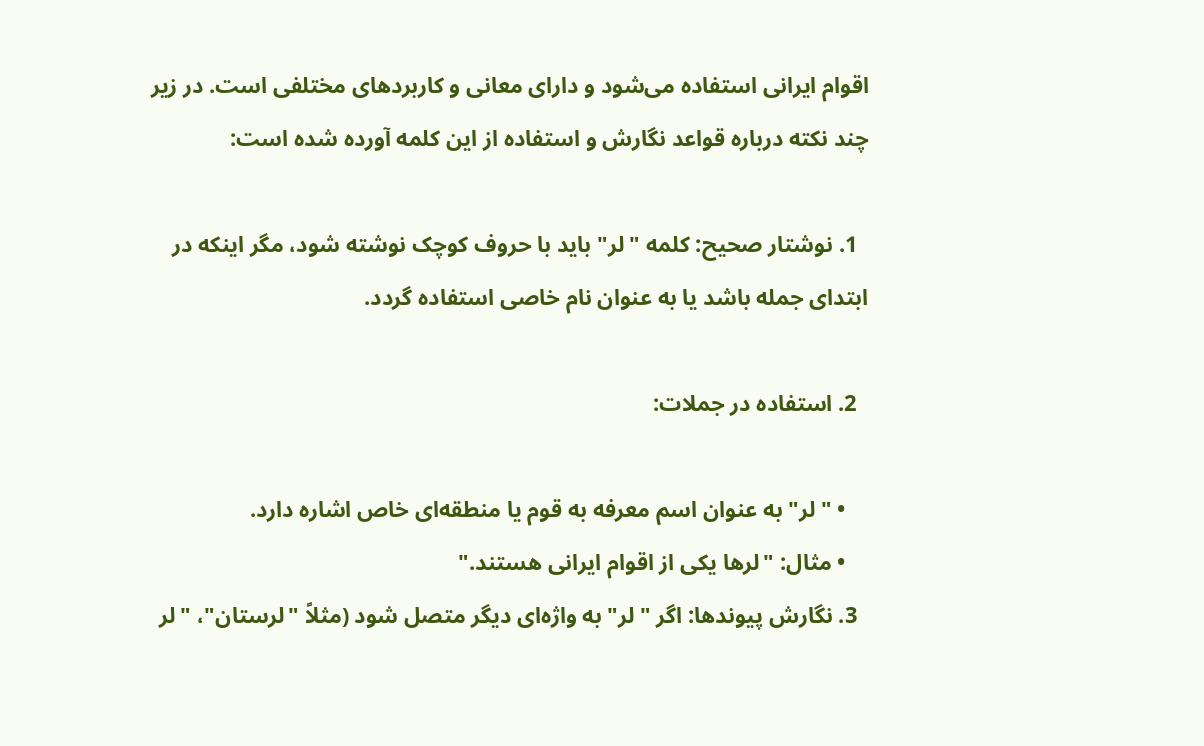اقوام ایرانی استفاده می‌شود و دارای معانی و کاربردهای مختلفی است. در زیر چند نکته درباره قواعد نگارش و استفاده از این کلمه آورده شده است:

  1. نوشتار صحیح: کلمه "لر" باید با حروف کوچک نوشته شود، مگر اینکه در ابتدای جمله باشد یا به عنوان نام خاصی استفاده گردد.

  2. استفاده در جملات:

    • "لر" به عنوان اسم معرفه به قوم یا منطقه‌ای خاص اشاره دارد.
    • مثال: "لرها یکی از اقوام ایرانی هستند."
  3. نگارش پیوندها: اگر "لر" به واژه‌ای دیگر متصل شود (مثلاً "لرستان"، "لر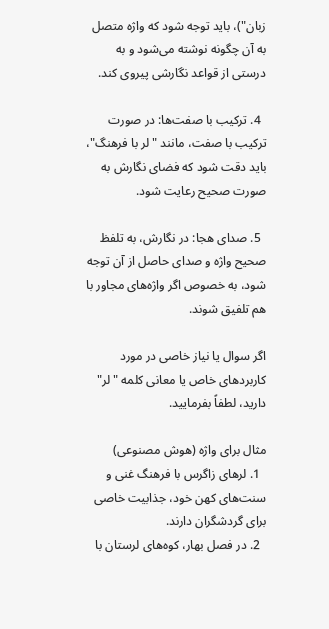زبان")، باید توجه شود که واژه متصل به آن چگونه نوشته می‌شود و به درستی از قواعد نگارشی پیروی کند.

  4. ترکیب با صفت‌ها: در صورت ترکیب با صفت، مانند "لر با فرهنگ"، باید دقت شود که فضای نگارش به صورت صحیح رعایت شود.

  5. صدای هجا: در نگارش، به تلفظ صحیح واژه و صدای حاصل از آن توجه شود، به خصوص اگر واژه‌های مجاور با هم تلفیق شوند.

اگر سوال یا نیاز خاصی در مورد کاربردهای خاص یا معانی کلمه "لر" دارید، لطفاً بفرمایید.

مثال برای واژه (هوش مصنوعی)
  1. لرهای زاگرس با فرهنگ غنی و سنت‌های کهن خود، جذابیت خاصی برای گردشگران دارند.
  2. در فصل بهار، کوه‌های لرستان با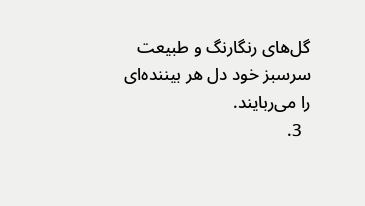گل‌های رنگارنگ و طبیعت سرسبز خود دل هر بیننده‌ای را می‌ربایند.
  3.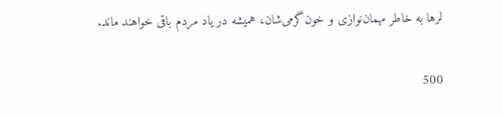لرها به خاطر مهمان‌نوازی و خون‌گرمی‌شان، همیشه در یاد مردم باقی خواهند ماند.

500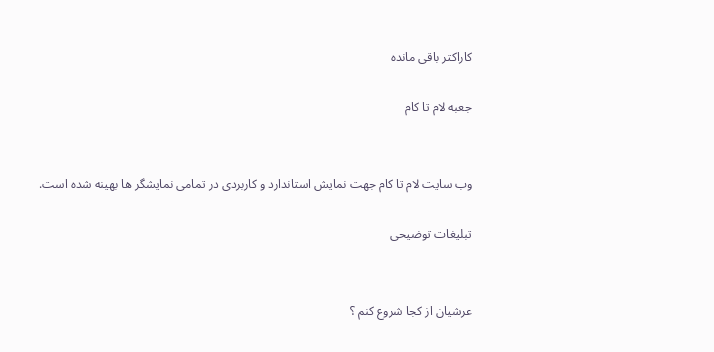کاراکتر باقی مانده

جعبه لام تا کام


وب سایت لام تا کام جهت نمایش استاندارد و کاربردی در تمامی نمایشگر ها بهینه شده است.

تبلیغات توضیحی


عرشیان از کجا شروع کنم ؟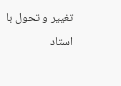تغییر و تحول با استاد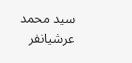سید محمد عرشیانفر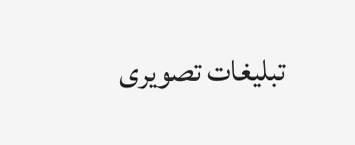تبلیغات تصویری